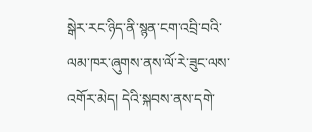སྒེར་རང་ཉིད་ནི་སྙན་ངག་འབྲི་བའི་ལམ་ཁར་ཞུགས་ནས་ལོ་རེ་ཟུང་ལས་འགོར་མེད། དེའི་སྐབས་ནས་དགེ་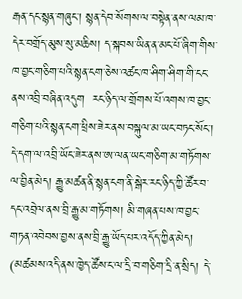རྒན་དང་སྙན་གཞུང་། སྙན་དེབ་སོགས་ལ་བསྟེན་ནས་ལམ་ཁ་དེར་བགྲོད་མུས་སུ་མཆིས། ད་སྐབས་ཡིན་ན་མང་པོ་ཞིག་གིས་ཁ་བྱང་གཅིག་པའི་སྙན་ངག་ཅེས་འཚང་ཁ་ཤིག་ཤིག་གི་ངང་ནས་འབྲི་བཞིན་འདུག  རང་ཉིད་ལ་གྲོགས་པོ་འགས་ཁ་བྱང་གཅིག་པའི་སྙན་ངག་ཕྲིས་ཟེར་ནས་བསྐུལ་མ་ཡང་བཏང་སོང་། དེ་དག་ལ་འབྲི་ཡོང་ཟེར་ནས་ཨ་ལན་ཡང་གཅིག་མ་གཏོགས་ལ་བྱིན་མེད། རྒྱུ་མཚན་ནི་སྙན་ངག་ནི་སྒེར་རང་ཉིད་ཀྱི་ཚོར་བ་དང་འབྲེལ་ནས་བྲི་རྒྱུ་མ་གཏོགས། མི་གཞན་པས་ཁ་བྱང་གཏན་འབེབས་བྱས་ནས་བྲི་རྒྱུ་ཡོད་པར་འདོད་ཀྱིན་མེད། (མཚམས་འདི་ནས་ཁྱེད་ཚོས་ང་ལ་དྲི་བ་གཅིག་དྲི་ན་སྲིད། དེ་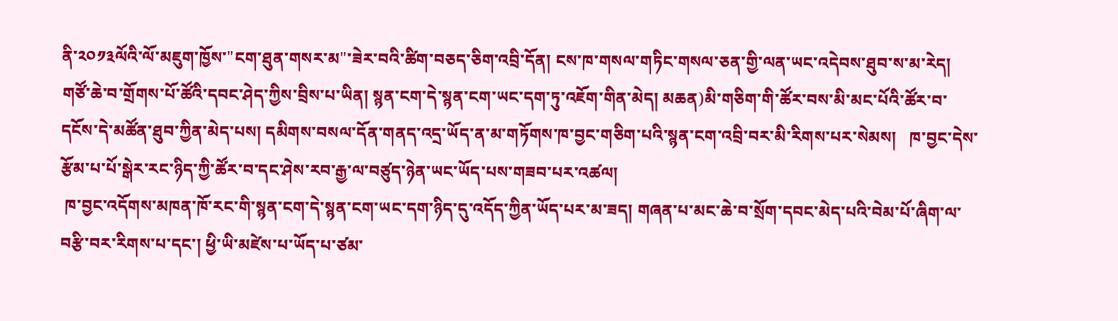ནི་༢༠༡༣ལོའི་ལོ་མཇུག་ཁྱོས་"ངག་ཐུན་གསར་མ"་ཟེར་བའི་ཚིག་བཅད་ཅིག་འབྲི་དོན། ངས་ཁ་གསལ་གཏིང་གསལ་ཅན་གྱི་ལན་ཡང་འདེབས་ཐུབ་ས་མ་རེད། གཙོ་ཆེ་བ་གྲོགས་པོ་ཚོའི་དབང་ཤེད་ཀྱིས་བྲིས་པ་ཡིན། སྙན་ངག་དེ་སྙན་ངག་ཡང་དག་ཏུ་འཇོག་གིན་མེད། མཆན)མི་གཅིག་གི་ཚོར་བས་མི་མང་པོའི་ཚོར་བ་དངོས་དེ་མཚོན་ཐུབ་ཀྱིན་མེད་པས། དམིགས་བསལ་དོན་གནད་འདྲ་ཡོད་ན་མ་གཏོགས་ཁ་བྱང་གཅིག་པའི་སྙན་ངག་འབྲི་བར་མི་རིགས་པར་སེམས།   ཁ་བྱང་དེས་རྩོམ་པ་པོ་སྒེར་རང་ཉིད་ཀྱི་ཚོར་བ་དང་ཤེས་རབ་རྒྱ་ལ་བཙུད་ཉེན་ཡང་ཡོད་པས་གཟབ་པར་འཚལ།
 ཁ་བྱང་འདོགས་མཁན་ཁོ་རང་གི་སྙན་ངག་དེ་སྙན་ངག་ཡང་དག་ཉིད་དུ་འདོད་ཀྱིན་ཡོད་པར་མ་ཟད། གཞན་པ་མང་ཆེ་བ་སྲོག་དབང་མེད་པའི་བེམ་པོ་ཞིག་ལ་བརྩི་བར་རིགས་པ་དང་། ཕྱི་ཡི་མཛེས་པ་ཡོད་པ་ཙམ་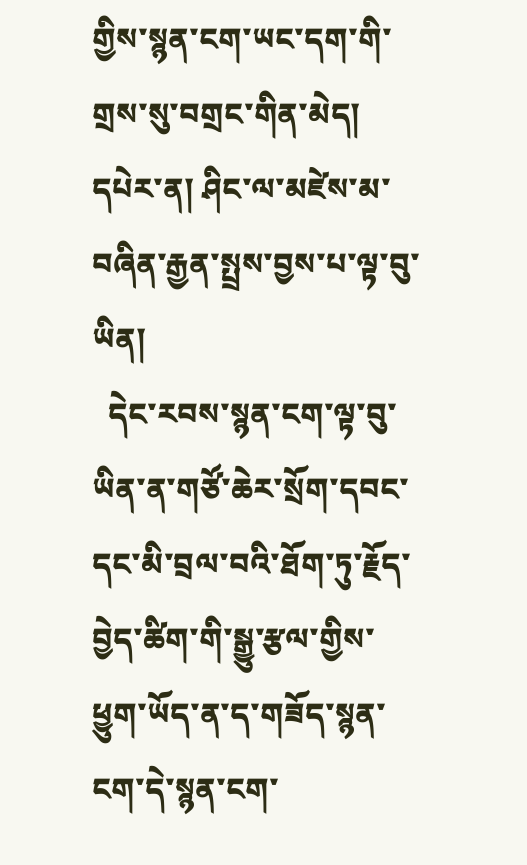གྱིས་སྙན་ངག་ཡང་དག་གི་གྲས་སུ་བགྲང་གིན་མེད། དཔེར་ན། ཤིང་ལ་མཛེས་མ་བཞིན་རྒྱན་སྤྲས་བྱས་པ་ལྟ་བུ་ཡིན།
  དེང་རབས་སྙན་ངག་ལྟ་བུ་ཡིན་ན་གཙོ་ཆེར་སྲོག་དབང་དང་མི་བྲལ་བའི་ཐོག་ཏུ་རྗོད་བྱེད་ཚིག་གི་སྒྱུ་རྩལ་གྱིས་ཕྱུག་ཡོད་ན་ད་གཟོད་སྙན་ངག་དེ་སྙན་ངག་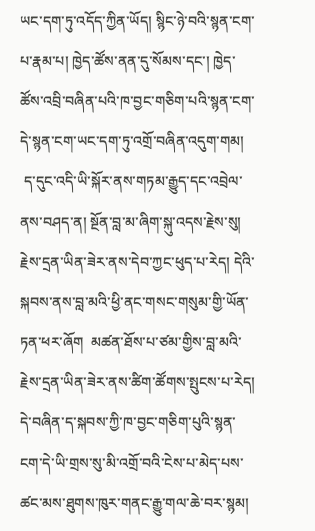ཡང་དག་ཏུ་འདོད་ཀྱིན་ཡོད། སྙིང་ཉེ་བའི་སྙན་ངག་པ་རྣམ་པ། ཁྱེད་ཚོས་ནན་དུ་སོམས་དང་། ཁྱེད་ཚོས་འབྲི་བཞིན་པའི་ཁ་བྱང་གཅིག་པའི་སྙན་ངག་དེ་སྙན་ངག་ཡང་དག་ཏུ་འགྲོ་བཞིན་འདུག་གམ།
 ད་དུང་འདི་ཡི་སྐོར་ནས་གཏམ་རྒྱུད་དང་འབྲེལ་ནས་བཤད་ན། སྔོན་བླ་མ་ཞིག་སྐུ་འདས་རྗེས་སུ། རྗེས་དྲན་ཡིན་ཟེར་ནས་དེབ་ཀྱང་ཕུད་པ་རེད། དེའི་སྐབས་ནས་བླ་མའི་ཕྱི་ནང་གསང་གསུམ་གྱི་ཡོན་ཏན་ཕར་ཞོག  མཚན་ཐོས་པ་ཙམ་གྱིས་བླ་མའི་རྗེས་དྲན་ཡིན་ཟེར་ནས་ཚིག་ཚོགས་སྤུངས་པ་རེད། དེ་བཞིན་ད་སྐབས་ཀྱི་ཁ་བྱང་གཅིག་པུའི་སྙན་ངག་དེ་ཡི་གྲས་སུ་མི་འགྲོ་བའི་ངེས་པ་མེད་པས་ཚང་མས་ཐུགས་ཁུར་གནང་རྒྱུ་གལ་ཆེ་བར་སྙམ།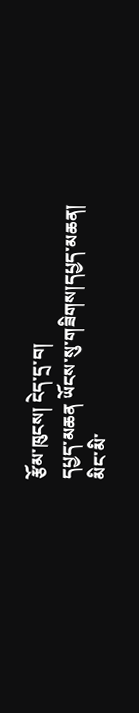རྩོམ་ཁུངས། ངེད་དྲ་བ།
དཔྱད་མཆན ཡོངས་སུ་གཟིགས།དཔྱད་མཆན།
མིང་མི་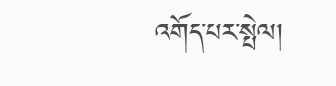འགོད་པར་སྤེལ།